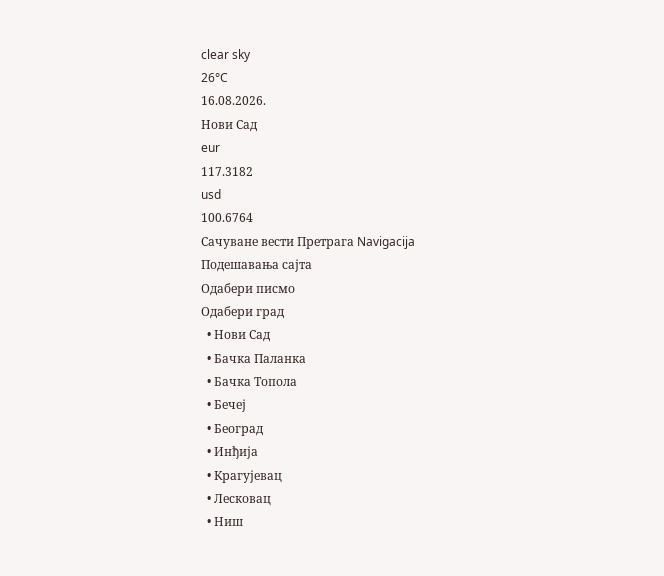clear sky
26°C
16.08.2026.
Нови Сад
eur
117.3182
usd
100.6764
Сачуване вести Претрага Navigacija
Подешавања сајта
Одабери писмо
Одабери град
  • Нови Сад
  • Бачка Паланка
  • Бачка Топола
  • Бечеј
  • Београд
  • Инђија
  • Крагујевац
  • Лесковац
  • Ниш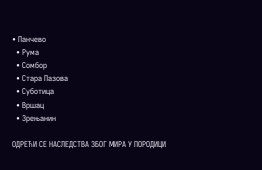• Панчево
  • Рума
  • Сомбор
  • Стара Пазова
  • Суботица
  • Вршац
  • Зрењанин

ОДРЕЋИ СЕ НАСЛЕДСТВА ЗБОГ МИРА У ПОРОДИЦИ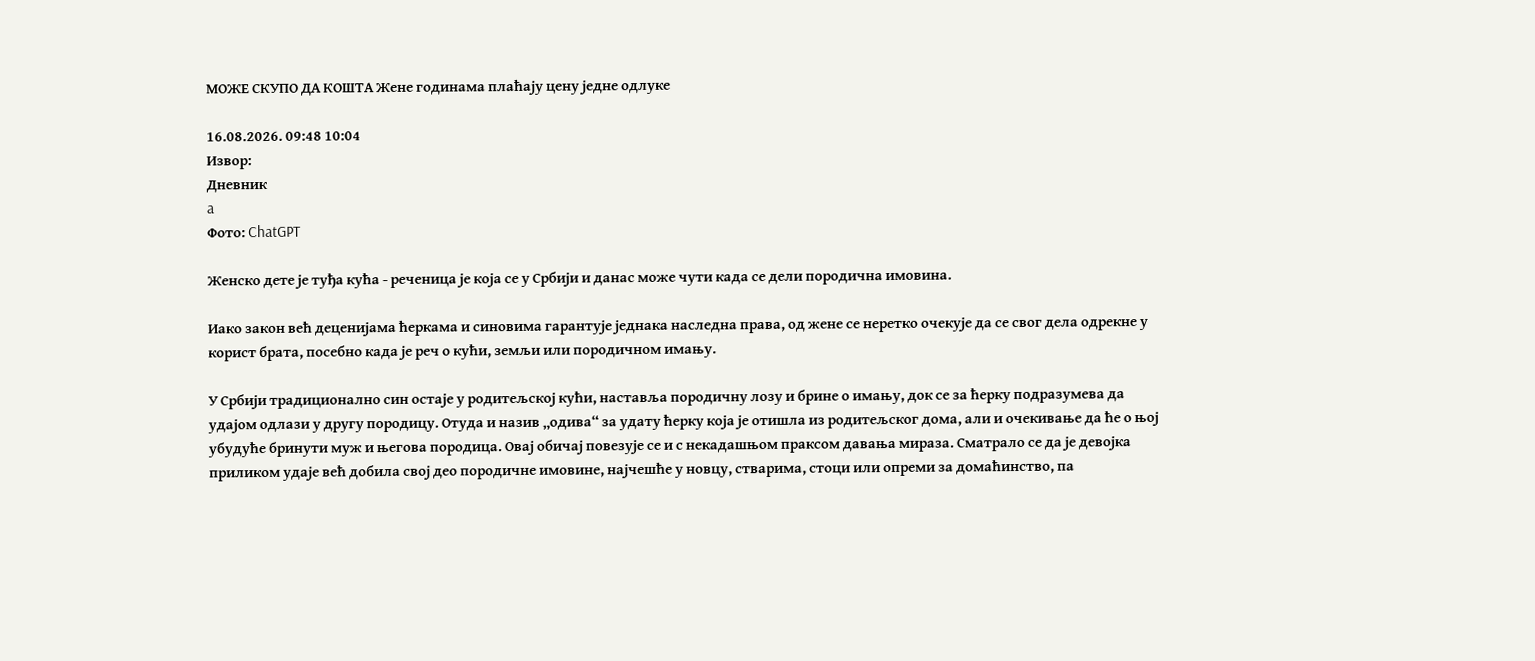МОЖЕ СКУПО ДА КОШТА Жене годинама плаћају цену једне одлуке

16.08.2026. 09:48 10:04
Извор:
Дневник
a
Фото: ChatGPT

Женско дете је туђа кућа - реченица је која се у Србији и данас може чути када се дели породична имовина.

Иако закон већ деценијама ћеркама и синовима гарантује једнака наследна права, од жене се неретко очекује да се свог дела одрекне у корист брата, посебно када је реч о кући, земљи или породичном имању.

У Србији традиционално син остаје у родитељској кући, наставља породичну лозу и брине о имању, док се за ћерку подразумева да удајом одлази у другу породицу. Отуда и назив „одива“ за удату ћерку која је отишла из родитељског дома, али и очекивање да ће о њој убудуће бринути муж и његова породица. Овај обичај повезује се и с некадашњом праксом давања мираза. Сматрало се да је девојка приликом удаје већ добила свој део породичне имовине, најчешће у новцу, стварима, стоци или опреми за домаћинство, па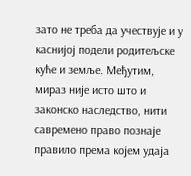зато не треба да учествује и у каснијој подели родитељске куће и земље. Међутим, мираз није исто што и законско наследство, нити савремено право познаје правило према којем удаја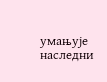умањује наследни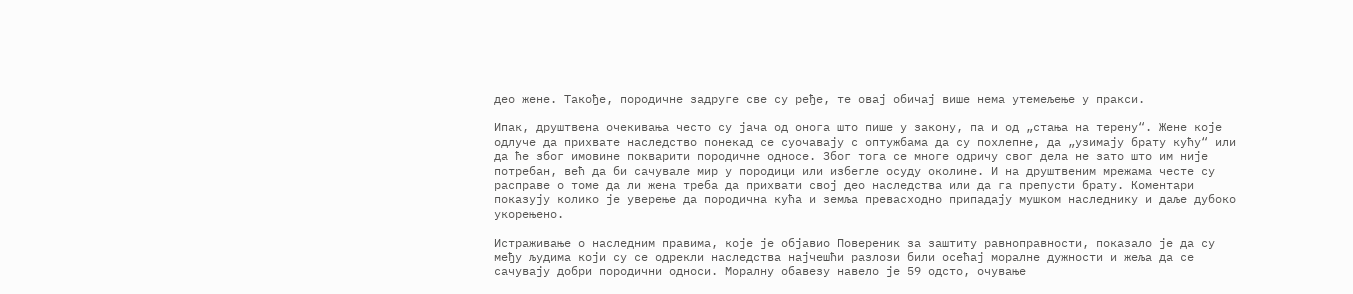део жене. Такође, породичне задруге све су ређе, те овај обичај више нема утемељење у пракси.

Ипак, друштвена очекивања често су јача од онога што пише у закону, па и од „стања на терену“. Жене које одлуче да прихвате наследство понекад се суочавају с оптужбама да су похлепне, да „узимају брату кућу“ или да ће због имовине покварити породичне односе. Због тога се многе одричу свог дела не зато што им није потребан, већ да би сачувале мир у породици или избегле осуду околине. И на друштвеним мрежама честе су расправе о томе да ли жена треба да прихвати свој део наследства или да га препусти брату. Коментари показују колико је уверење да породична кућа и земља превасходно припадају мушком наследнику и даље дубоко укорењено.

Истраживање о наследним правима, које је објавио Повереник за заштиту равноправности, показало је да су међу људима који су се одрекли наследства најчешћи разлози били осећај моралне дужности и жеља да се сачувају добри породични односи. Моралну обавезу навело је 59 одсто, очување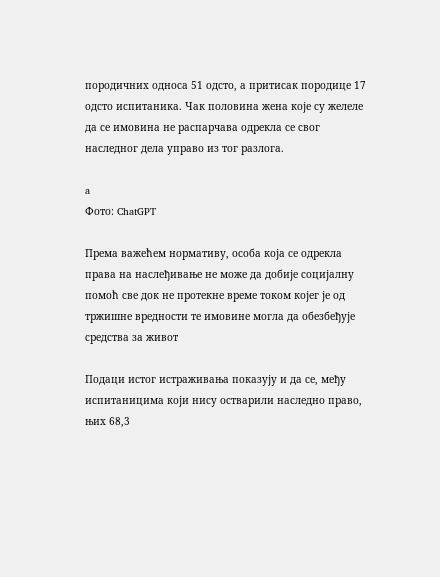породичних односа 51 одсто, а притисак породице 17 одсто испитаника. Чак половина жена које су желеле да се имовина не распарчава одрекла се свог наследног дела управо из тог разлога.

a
Фото: ChatGPT

Према важећем нормативу, особа која се одрекла права на наслеђивање не може да добије социјалну помоћ све док не протекне време током којег је од тржишне вредности те имовине могла да обезбеђује средства за живот

Подаци истог истраживања показују и да се, међу испитаницима који нису остварили наследно право, њих 68,3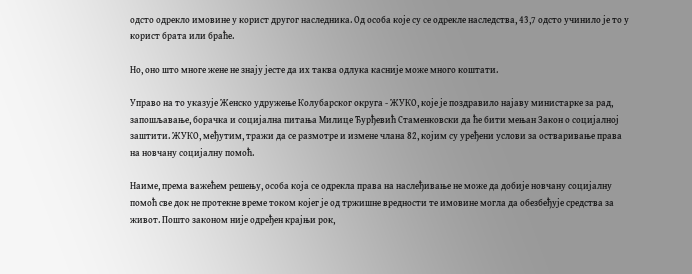одсто одрекло имовине у корист другог наследника. Од особа које су се одрекле наследства, 43,7 одсто учинило је то у корист брата или браће.

Но, оно што многе жене не знају јесте да их таква одлука касније може много коштати.

Управо на то указује Женско удружење Колубарског округа - ЖУКО, које је поздравило најаву министарке за рад, запошљавање, борачка и социјална питања Милице Ђурђевић Стаменковски да ће бити мењан Закон о социјалној заштити. ЖУКО, међутим, тражи да се размотре и измене члана 82, којим су уређени услови за остваривање права на новчану социјалну помоћ.

Наиме, према важећем решењу, особа која се одрекла права на наслеђивање не може да добије новчану социјалну помоћ све док не протекне време током којег је од тржишне вредности те имовине могла да обезбеђује средства за живот. Пошто законом није одређен крајњи рок,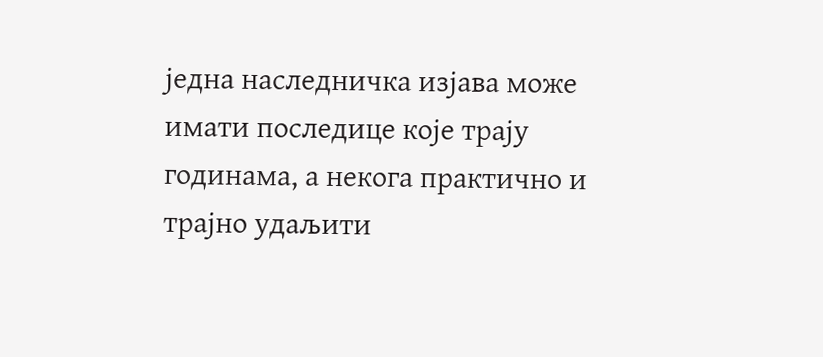једна наследничка изјава може имати последице које трају годинама, а некога практично и трајно удаљити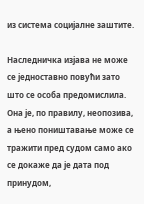из система социјалне заштите.

Наследничка изјава не може се једноставно повући зато што се особа предомислила. Она је, по правилу, неопозива, а њено поништавање може се тражити пред судом само ако се докаже да је дата под принудом,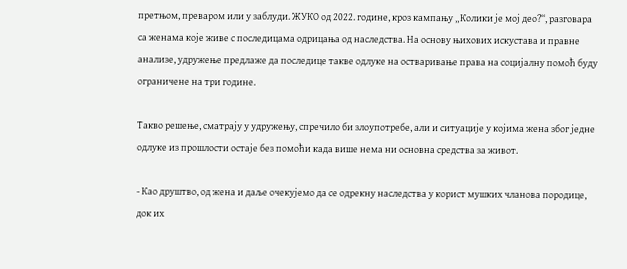претњом, преваром или у заблуди. ЖУКО од 2022. године, кроз кампању „Колики је мој део?“, разговара са женама које живе с последицама одрицања од наследства. На основу њихових искустава и правне анализе, удружење предлаже да последице такве одлуке на остваривање права на социјалну помоћ буду ограничене на три године.

Такво решење, сматрају у удружењу, спречило би злоупотребе, али и ситуације у којима жена због једне одлуке из прошлости остаје без помоћи када више нема ни основна средства за живот.

- Као друштво, од жена и даље очекујемо да се одрекну наследства у корист мушких чланова породице, док их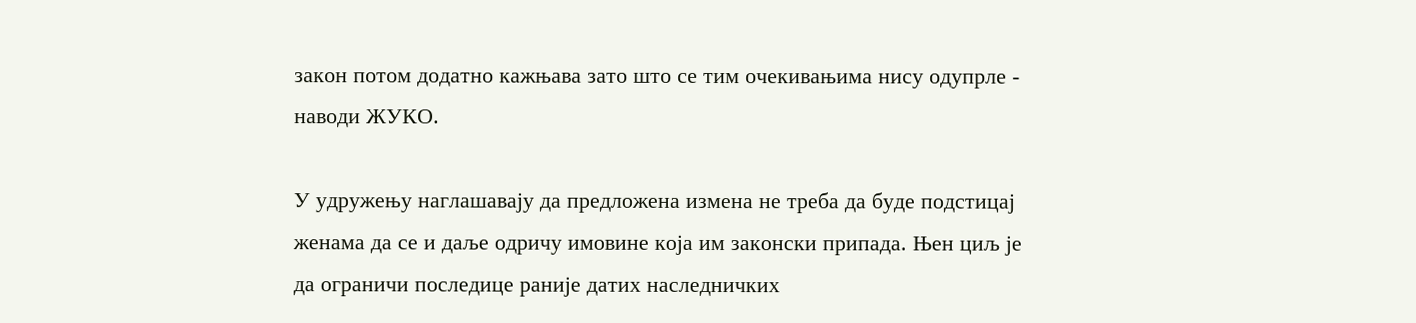закон потом додатно кажњава зато што се тим очекивањима нису одупрле - наводи ЖУКО.

У удружењу наглашавају да предложена измена не треба да буде подстицај женама да се и даље одричу имовине која им законски припада. Њен циљ је да ограничи последице раније датих наследничких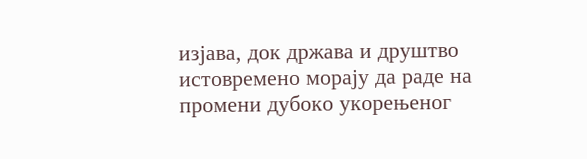изјава, док држава и друштво истовремено морају да раде на промени дубоко укорењеног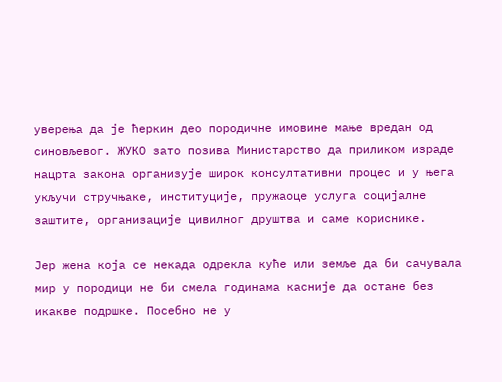уверења да је ћеркин део породичне имовине мање вредан од синовљевог. ЖУКО зато позива Министарство да приликом израде нацрта закона организује широк консултативни процес и у њега укључи стручњаке, институције, пружаоце услуга социјалне заштите, организације цивилног друштва и саме кориснике.

Јер жена која се некада одрекла куће или земље да би сачувала мир у породици не би смела годинама касније да остане без икакве подршке. Посебно не у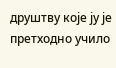друштву које ју је претходно учило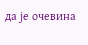да је очевина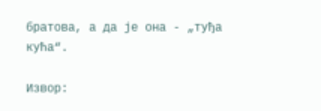братова, а да је она - „туђа кућа“.

Извор: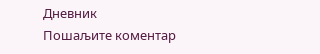Дневник
Пошаљите коментар